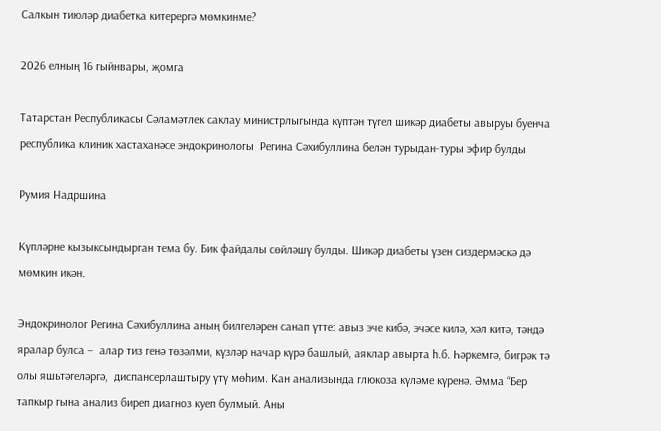Салкын тиюләр диабетка китерергә мөмкинме?

2026 елның 16 гыйнвары, җомга

Татарстан Республикасы Сәламәтлек саклау министрлыгында күптән түгел шикәр диабеты авыруы буенча республика клиник хастаханәсе эндокринологы  Регина Сәхибуллина белән турыдан-туры эфир булды

Румия Надршина

Күпләрне кызыксындырган тема бу. Бик файдалы сөйләшү булды. Шикәр диабеты үзен сиздермәскә дә мөмкин икән.

Эндокринолог Регина Сәхибуллина аның билгеләрен санап үтте: авыз эче кибә, эчәсе килә, хәл китә, тәндә яралар булса –  алар тиз генә төзәлми, күзләр начар күрә башлый, аяклар авырта һ.б. Һәркемгә, бигрәк тә олы яшьтәгеләргә,  диспансерлаштыру үтү мөһим. Кан анализында глюкоза күләме күренә. Әмма “Бер тапкыр гына анализ биреп диагноз куеп булмый. Аны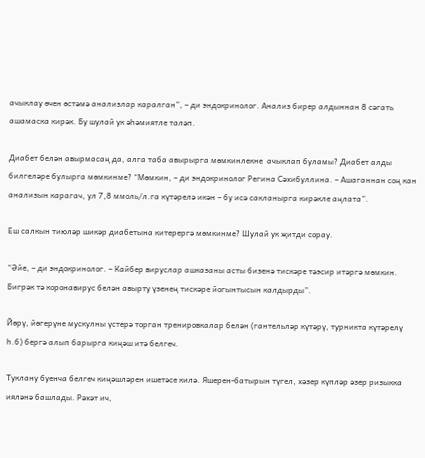ачыклау өчен өстәмә анализлар каралган”, – ди эндокринолог. Анализ бирер алдыннан 8 сәгать ашамаска кирәк. Бу шулай ук әһәмиятле таләп.

Диабет белән авырмасаң да, алга таба авырырга мөмкинлекне  ачыклап буламы? Диабет алды билгеләре булырга мөмкинме? “Мөмкин, – ди эндокринолог Регина Сәхибуллина. – Ашаганнан соң кан анализын карагач, ул 7,8 ммоль/л.га күтәрелә икән – бу исә сакланырга кирәкле аңлата”.

Еш салкын тиюләр шикәр диабетына китерергә мөмкинме? Шулай ук җитди сорау.

“Әйе, – ди эндокринолог. – Кайбер вируслар ашказаны асты бизенә тискәре тәэсир итәргә мөмкин. Бигрәк тә коронавирус белән авырту үзенең тискәре йогынтысын калдырды”.

Йөрү, йөгерүне мускулны үстерә торган тренировкалар белән (гантельләр күтәрү, турникта күтәрелү һ.б) бергә алып барырга киңәш итә белгеч.

Туклану буенча белгеч киңәшләрен ишетәсе килә. Яшерен-батырын түгел, хәзер күпләр әзер ризыкка ияләнә башлады. Рәхәт ич,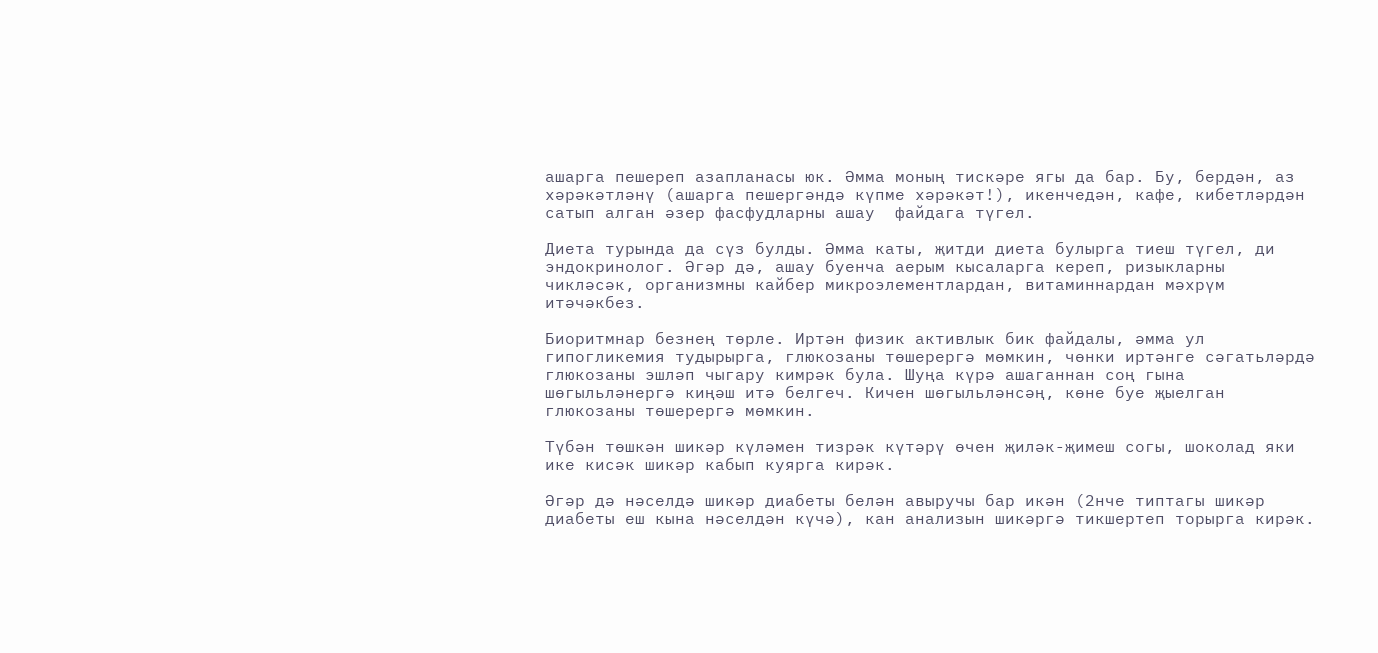ашарга пешереп азапланасы юк. Әмма моның тискәре ягы да бар. Бу, бердән, аз хәрәкәтләнү (ашарга пешергәндә күпме хәрәкәт!), икенчедән, кафе, кибетләрдән сатып алган әзер фасфудларны ашау  файдага түгел.

Диета турында да сүз булды. Әмма каты, җитди диета булырга тиеш түгел, ди эндокринолог. Әгәр дә, ашау буенча аерым кысаларга кереп, ризыкларны чикләсәк, организмны кайбер микроэлементлардан, витаминнардан мәхрүм итәчәкбез.

Биоритмнар безнең төрле. Иртән физик активлык бик файдалы, әмма ул гипогликемия тудырырга, глюкозаны төшерергә мөмкин, чөнки иртәнге сәгатьләрдә глюкозаны эшләп чыгару кимрәк була. Шуңа күрә ашаганнан соң гына шөгыльләнергә киңәш итә белгеч. Кичен шөгыльләнсәң, көне буе җыелган глюкозаны төшерергә мөмкин.

Түбән төшкән шикәр күләмен тизрәк күтәрү өчен җиләк-җимеш согы, шоколад яки ике кисәк шикәр кабып куярга кирәк.

Әгәр дә нәселдә шикәр диабеты белән авыручы бар икән (2нче типтагы шикәр диабеты еш кына нәселдән күчә), кан анализын шикәргә тикшертеп торырга кирәк.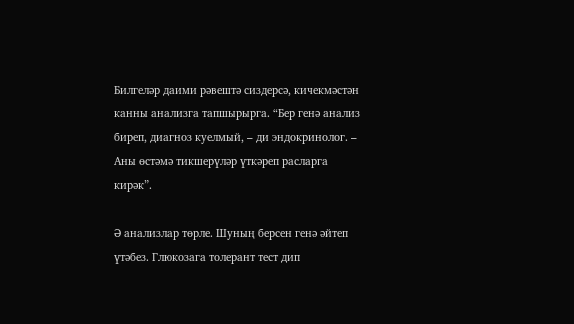Билгеләр даими рәвештә сиздерсә, кичекмәстән канны анализга тапшырырга. “Бер генә анализ биреп, диагноз куелмый, – ди эндокринолог. – Аны өстәмә тикшерүләр үткәреп расларга кирәк”.

Ә анализлар төрле. Шуның берсен генә әйтеп үтәбез. Глюкозага толерант тест дип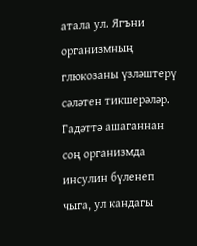атала ул. Ягъни организмның глюкозаны үзләштерү сәләтен тикшерәләр. Гадәттә ашаганнан соң организмда инсулин бүленеп чыга, ул кандагы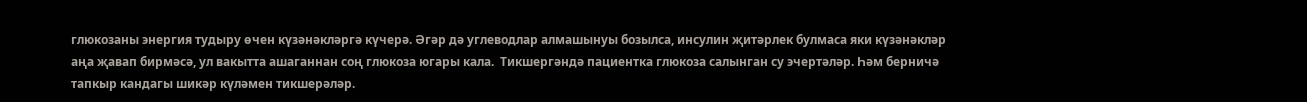глюкозаны энергия тудыру өчен күзәнәкләргә күчерә. Әгәр дә углеводлар алмашынуы бозылса, инсулин җитәрлек булмаса яки күзәнәкләр аңа җавап бирмәсә, ул вакытта ашаганнан соң глюкоза югары кала.  Тикшергәндә пациентка глюкоза салынган су эчертәләр. Һәм берничә тапкыр кандагы шикәр күләмен тикшерәләр.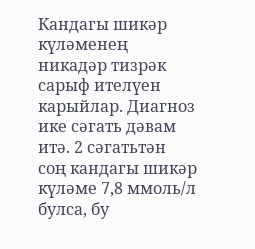Кандагы шикәр күләменең никадәр тизрәк сарыф ителүен карыйлар. Диагноз ике сәгать дәвам итә. 2 сәгатьтән соң кандагы шикәр күләме 7,8 ммоль/л булса, бу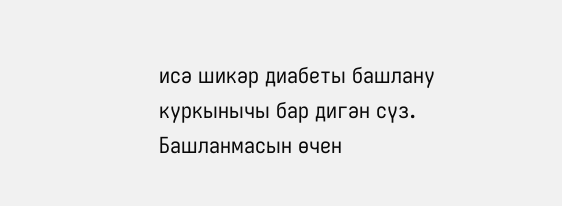исә шикәр диабеты башлану куркынычы бар дигән сүз. Башланмасын өчен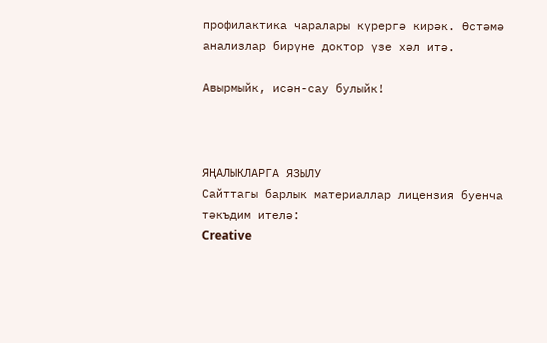профилактика чаралары күрергә кирәк. Өстәмә анализлар бирүне доктор үзе хәл итә.

Авырмыйк, исән-сау булыйк!



ЯҢАЛЫКЛАРГА ЯЗЫЛУ
Сайттагы барлык материаллар лицензия буенча тәкъдим ителә:
Creative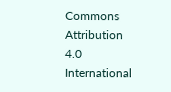Commons Attribution 4.0 International